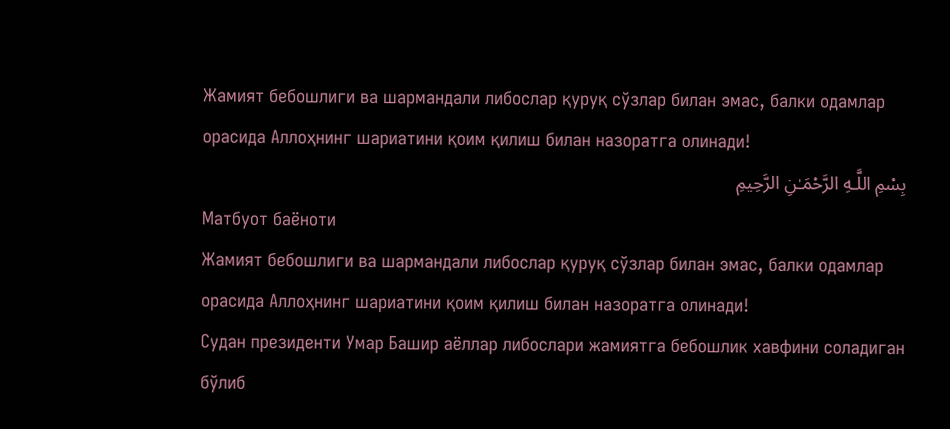Жамият бебошлиги ва шармандали либослар қуруқ сўзлар билан эмас, балки одамлар орасида Аллоҳнинг шариатини қоим қилиш билан назоратга олинади!
بِسْمِ اللَّـهِ الرَّحْمَـٰنِ الرَّحِيمِ
Матбуот баёноти
Жамият бебошлиги ва шармандали либослар қуруқ сўзлар билан эмас, балки одамлар орасида Аллоҳнинг шариатини қоим қилиш билан назоратга олинади!
Судан президенти Умар Башир аёллар либослари жамиятга бебошлик хавфини соладиган бўлиб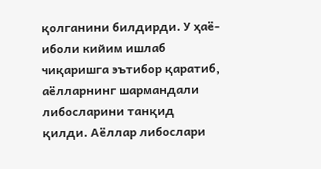қолганини билдирди. У ҳаё-иболи кийим ишлаб чиқаришга эътибор қаратиб, аёлларнинг шармандали либосларини танқид қилди. Аёллар либослари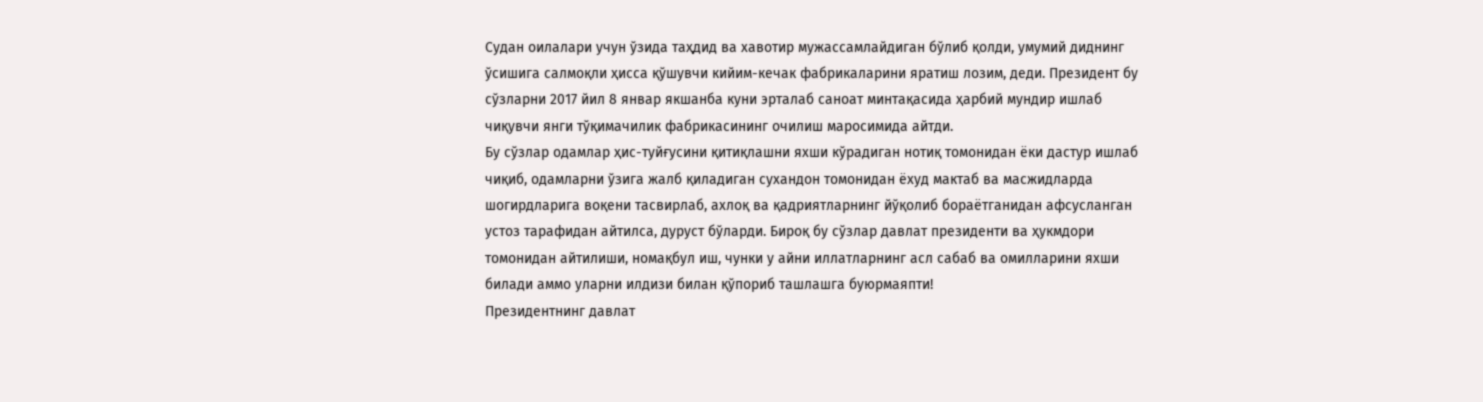Судан оилалари учун ўзида таҳдид ва хавотир мужассамлайдиган бўлиб қолди, умумий диднинг ўсишига салмоқли ҳисса қўшувчи кийим-кечак фабрикаларини яратиш лозим, деди. Президент бу сўзларни 2017 йил 8 январ якшанба куни эрталаб саноат минтақасида ҳарбий мундир ишлаб чиқувчи янги тўқимачилик фабрикасининг очилиш маросимида айтди.
Бу сўзлар одамлар ҳис-туйғусини қитиқлашни яхши кўрадиган нотиқ томонидан ёки дастур ишлаб чиқиб, одамларни ўзига жалб қиладиган сухандон томонидан ёхуд мактаб ва масжидларда шогирдларига воқени тасвирлаб, ахлоқ ва қадриятларнинг йўқолиб бораётганидан афсусланган устоз тарафидан айтилса, дуруст бўларди. Бироқ бу сўзлар давлат президенти ва ҳукмдори томонидан айтилиши, номақбул иш, чунки у айни иллатларнинг асл сабаб ва омилларини яхши билади аммо уларни илдизи билан қўпориб ташлашга буюрмаяпти!
Президентнинг давлат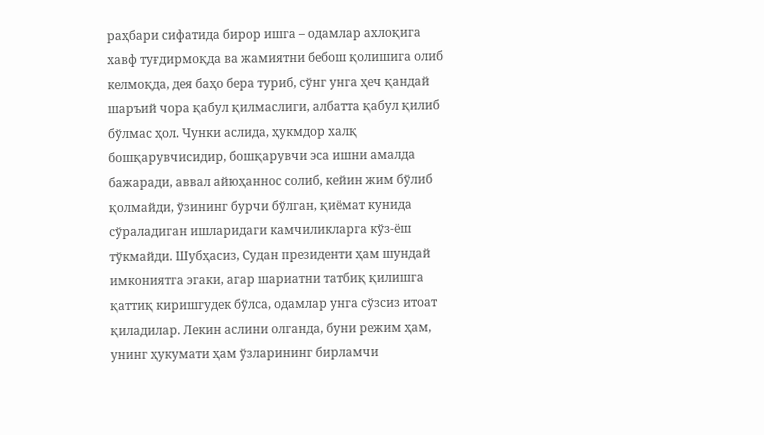раҳбари сифатида бирор ишга – одамлар ахлоқига хавф туғдирмоқда ва жамиятни бебош қолишига олиб келмоқда, дея баҳо бера туриб, сўнг унга ҳеч қандай шаръий чора қабул қилмаслиги, албатта қабул қилиб бўлмас ҳол. Чунки аслида, ҳукмдор халқ бошқарувчисидир, бошқарувчи эса ишни амалда бажаради, аввал айюҳаннос солиб, кейин жим бўлиб қолмайди, ўзининг бурчи бўлган, қиёмат кунида сўраладиган ишларидаги камчиликларга кўз-ёш тўкмайди. Шубҳасиз, Судан президенти ҳам шундай имкониятга эгаки, агар шариатни татбиқ қилишга қаттиқ киришгудек бўлса, одамлар унга сўзсиз итоат қиладилар. Лекин аслини олганда, буни режим ҳам, унинг ҳукумати ҳам ўзларининг бирламчи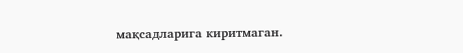мақсадларига киритмаган.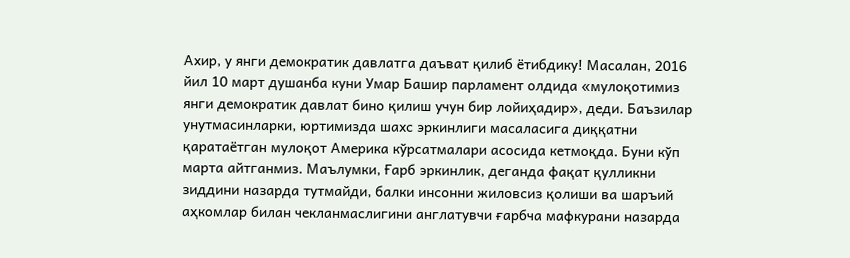Ахир, у янги демократик давлатга даъват қилиб ётибдику! Масалан, 2016 йил 10 март душанба куни Умар Башир парламент олдида «мулоқотимиз янги демократик давлат бино қилиш учун бир лойиҳадир», деди. Баъзилар унутмасинларки, юртимизда шахс эркинлиги масаласига диққатни қаратаётган мулоқот Америка кўрсатмалари асосида кетмоқда. Буни кўп марта айтганмиз. Маълумки, Ғарб эркинлик, деганда фақат қулликни зиддини назарда тутмайди, балки инсонни жиловсиз қолиши ва шаръий аҳкомлар билан чекланмаслигини англатувчи ғарбча мафкурани назарда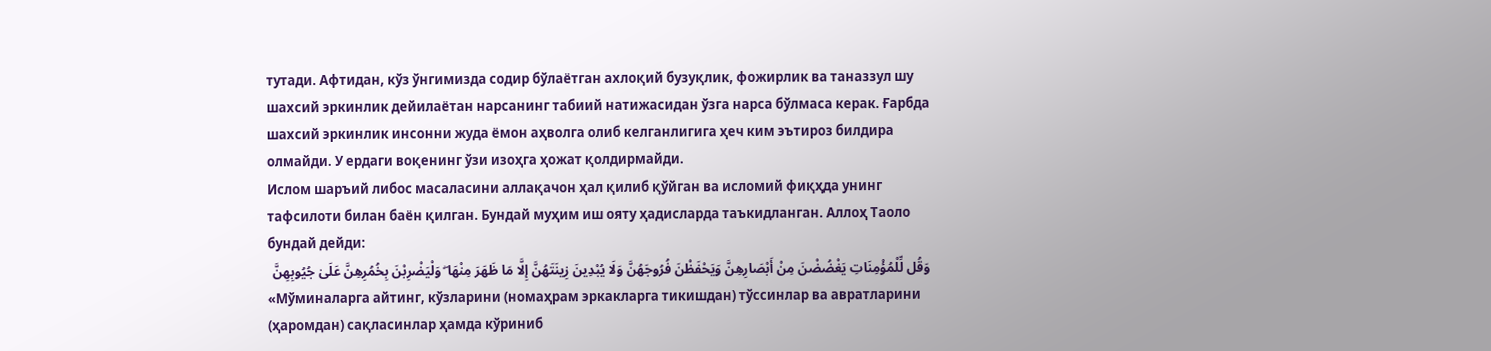тутади. Афтидан, кўз ўнгимизда содир бўлаётган ахлоқий бузуқлик, фожирлик ва таназзул шу шахсий эркинлик дейилаётан нарсанинг табиий натижасидан ўзга нарса бўлмаса керак. Ғарбда шахсий эркинлик инсонни жуда ёмон аҳволга олиб келганлигига ҳеч ким эътироз билдира олмайди. У ердаги воқенинг ўзи изоҳга ҳожат қолдирмайди.
Ислом шаръий либос масаласини аллақачон ҳал қилиб қўйган ва исломий фиқҳда унинг тафсилоти билан баён қилган. Бундай муҳим иш ояту ҳадисларда таъкидланган. Аллоҳ Таоло бундай дейди:
وَقُل لِّلْمُؤْمِنَاتِ يَغْضُضْنَ مِنْ أَبْصَارِهِنَّ وَيَحْفَظْنَ فُرُوجَهُنَّ وَلَا يُبْدِينَ زِينَتَهُنَّ إِلَّا مَا ظَهَرَ مِنْهَا ۖ وَلْيَضْرِبْنَ بِخُمُرِهِنَّ عَلَىٰ جُيُوبِهِنَّ
«Мўминаларга айтинг, кўзларини (номаҳрам эркакларга тикишдан) тўссинлар ва авратларини (ҳаромдан) сақласинлар ҳамда кўриниб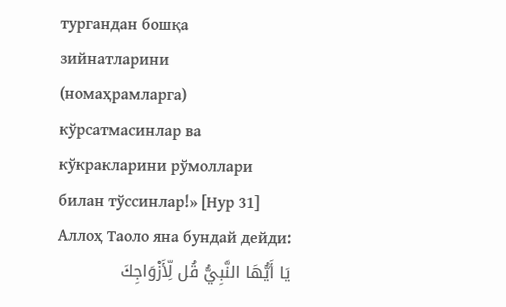тургандан бошқа зийнатларини (номаҳрамларга) кўрсатмасинлар ва кўкракларини рўмоллари билан тўссинлар!» [Нур 31]
Аллоҳ Таоло яна бундай дейди:
يَا أَيُّهَا النَّبِيُّ قُل لِّأَزْوَاجِكَ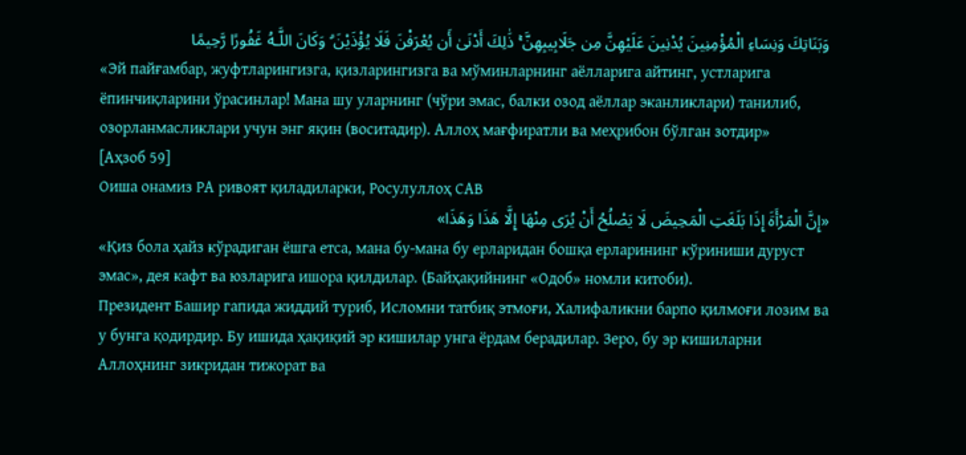وَبَنَاتِكَ وَنِسَاءِ الْمُؤْمِنِينَ يُدْنِينَ عَلَيْهِنَّ مِن جَلَابِيبِهِنَّ ۚ ذَٰلِكَ أَدْنَىٰ أَن يُعْرَفْنَ فَلَا يُؤْذَيْنَ ۗ وَكَانَ اللَّـهُ غَفُورًا رَّحِيمًا
«Эй пайғамбар, жуфтларингизга, қизларингизга ва мўминларнинг аёлларига айтинг, устларига ёпинчиқларини ўрасинлар! Мана шу уларнинг (чўри эмас, балки озод аёллар эканликлари) танилиб, озорланмасликлари учун энг яқин (воситадир). Аллоҳ мағфиратли ва меҳрибон бўлган зотдир»
[Аҳзоб 59]
Оиша онамиз РА ривоят қиладиларки, Росулуллоҳ САВ
«إِنَّ الْمَرْأَةَ إِذَا بَلَغَتِ الْمَحِيضَ لَا يَصْلُحُ أَنْ يُرَى مِنْهَا إِلَّا هَذَا وَهَذَا»
«Қиз бола ҳайз кўрадиган ёшга етса, мана бу-мана бу ерларидан бошқа ерларининг кўриниши дуруст эмас», дея кафт ва юзларига ишора қилдилар. (Байҳақийнинг «Одоб» номли китоби).
Президент Башир гапида жиддий туриб, Исломни татбиқ этмоғи, Халифаликни барпо қилмоғи лозим ва у бунга қодирдир. Бу ишида ҳақиқий эр кишилар унга ёрдам берадилар. Зеро, бу эр кишиларни Аллоҳнинг зикридан тижорат ва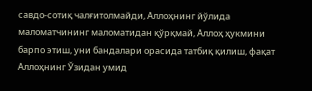савдо-сотиқ чалғитолмайди, Аллоҳнинг йўлида маломатчининг маломатидан қўрқмай, Аллоҳ ҳукмини барпо этиш, уни бандалари орасида татбиқ қилиш, фақат Аллоҳнинг Ўзидан умид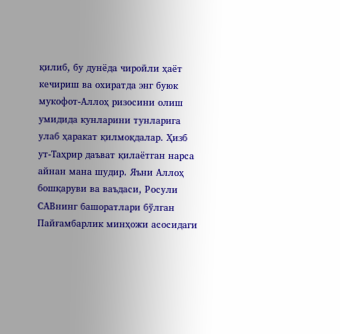қилиб, бу дунёда чиройли ҳаёт кечириш ва охиратда энг буюк мукофот-Аллоҳ ризосини олиш умидида кунларини тунларига улаб ҳаракат қилмоқдалар. Ҳизб ут-Таҳрир даъват қилаётган нарса айнан мана шудир. Яъни Аллоҳ бошқаруви ва ваъдаси, Росули САВнинг башоратлари бўлган Пайғамбарлик минҳожи асосидаги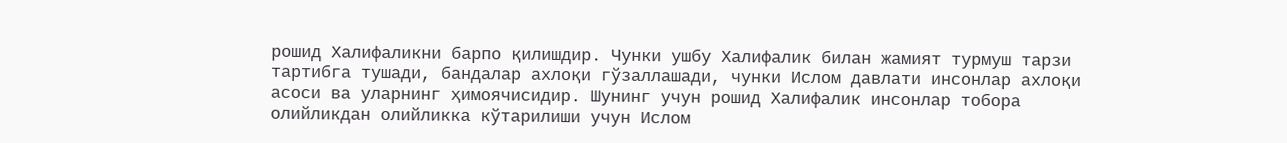рошид Халифаликни барпо қилишдир. Чунки ушбу Халифалик билан жамият турмуш тарзи тартибга тушади, бандалар ахлоқи гўзаллашади, чунки Ислом давлати инсонлар ахлоқи асоси ва уларнинг ҳимоячисидир. Шунинг учун рошид Халифалик инсонлар тобора олийликдан олийликка кўтарилиши учун Ислом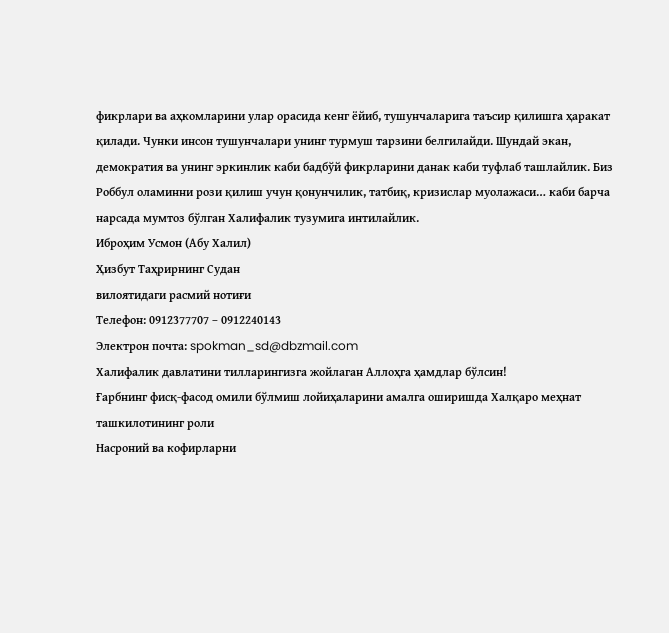фикрлари ва аҳкомларини улар орасида кенг ёйиб, тушунчаларига таъсир қилишга ҳаракат қилади. Чунки инсон тушунчалари унинг турмуш тарзини белгилайди. Шундай экан, демократия ва унинг эркинлик каби бадбўй фикрларини данак каби туфлаб ташлайлик. Биз Роббул оламинни рози қилиш учун қонунчилик, татбиқ, кризислар муолажаси… каби барча нарсада мумтоз бўлган Халифалик тузумига интилайлик.
Иброҳим Усмон (Абу Халил)
Ҳизбут Таҳрирнинг Судан
вилоятидаги расмий нотиғи
Телефон: 0912377707 – 0912240143
Электрон почта: spokman_sd@dbzmail.com
Халифалик давлатини тилларингизга жойлаган Аллоҳга ҳамдлар бўлсин!
Ғарбнинг фисқ-фасод омили бўлмиш лойиҳаларини амалга оширишда Халқаро меҳнат ташкилотининг роли
Насроний ва кофирларни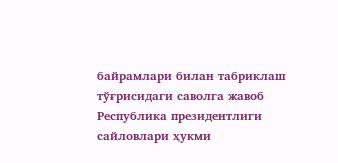байрамлари билан табриклаш тўғрисидаги саволга жавоб
Республика президентлиги сайловлари ҳукми